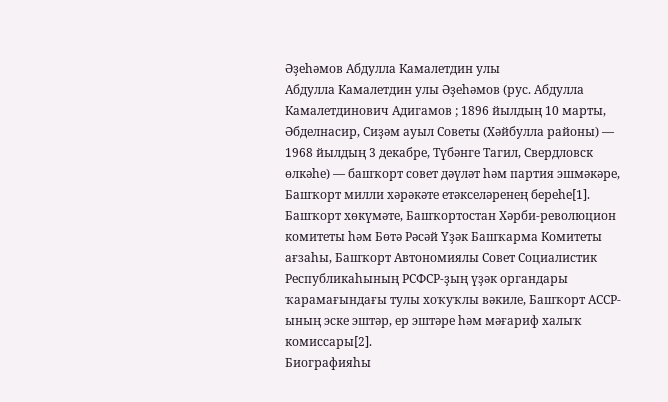Әҙеһәмов Абдулла Камалетдин улы
Абдулла Камалетдин улы Әҙеһәмов (рус. Абдулла Камалетдинович Адигамов ; 1896 йылдың 10 марты, Әбделнасир, Сиҙәм ауыл Советы (Хәйбулла районы) — 1968 йылдың 3 декабре, Түбәнге Тагил, Свердловск өлкәһе) — башҡорт совет дәүләт һәм партия эшмәкәре, Башҡорт милли хәрәкәте етәкселәренең береһе[1]. Башҡорт хөкүмәте, Башҡортостан Хәрби-революцион комитеты һәм Бөтә Рәсәй Үҙәк Башҡарма Комитеты ағзаһы, Башҡорт Автономиялы Совет Социалистик Республикаһының РСФСР-ҙың үҙәк органдары ҡарамағындағы тулы хоҡуҡлы вәкиле, Башҡорт АССР-ының эске эштәр, ер эштәре һәм мәғариф халыҡ комиссары[2].
Биографияһы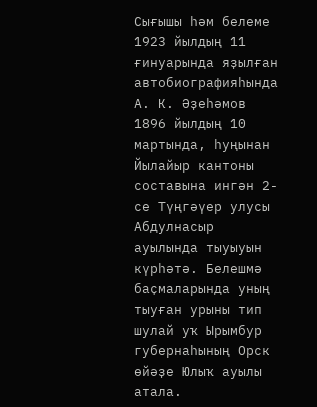Сығышы һәм белеме
1923 йылдың 11 ғинуарында яҙылған автобиографияһында А. К. Әҙеһәмов 1896 йылдың 10 мартында, һуңынан Йылайыр кантоны составына ингән 2-се Түңгәүер улусы Абдулнасыр ауылында тыуыуын күрһәтә. Белешмә баҫмаларында уның тыуған урыны тип шулай уҡ Ырымбур губернаһының Орск өйәҙе Юлыҡ ауылы атала.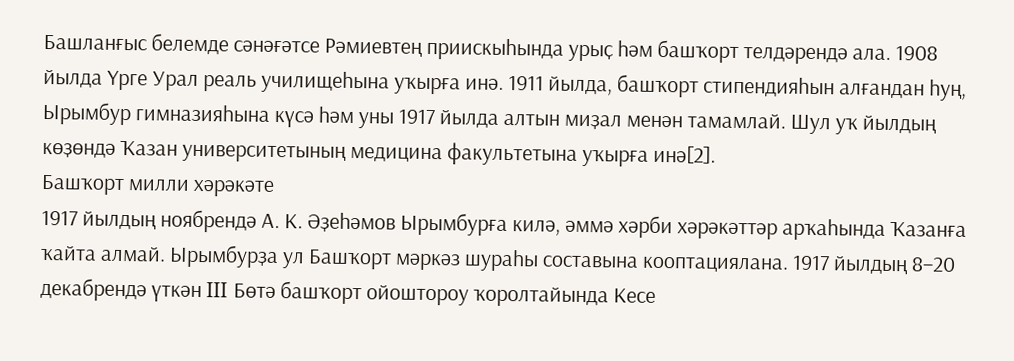Башланғыс белемде сәнәғәтсе Рәмиевтең приискыһында урыҫ һәм башҡорт телдәрендә ала. 1908 йылда Үрге Урал реаль училищеһына уҡырға инә. 1911 йылда, башҡорт стипендияһын алғандан һуң, Ырымбур гимназияһына күсә һәм уны 1917 йылда алтын миҙал менән тамамлай. Шул уҡ йылдың көҙөндә Ҡазан университетының медицина факультетына уҡырға инә[2].
Башҡорт милли хәрәкәте
1917 йылдың ноябрендә А. К. Әҙеһәмов Ырымбурға килә, әммә хәрби хәрәкәттәр арҡаһында Ҡазанға ҡайта алмай. Ырымбурҙа ул Башҡорт мәркәз шураһы составына кооптациялана. 1917 йылдың 8–20 декабрендә үткән III Бөтә башҡорт ойоштороу ҡоролтайында Кесе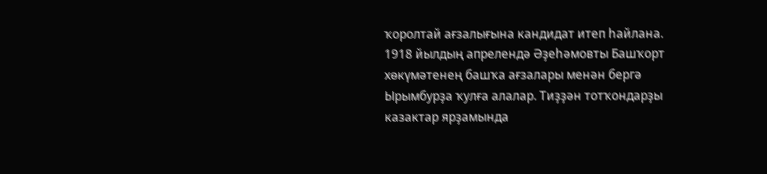ҡоролтай ағзалығына кандидат итеп һайлана.
1918 йылдың апрелендә Әҙеһәмовты Башҡорт хөкүмәтенең башҡа ағзалары менән бергә Ырымбурҙа ҡулға алалар. Тиҙҙән тотҡондарҙы казактар ярҙамында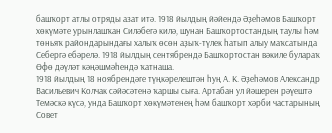башҡорт атлы отряды азат итә. 1918 йылдың йәйендә Әҙеһәмов Башҡорт хөкүмәте урынлашҡан Силәбегә килә, шунан Башҡортостандың таулы һәм төньяҡ райондарындағы халыҡ өсөн аҙыҡ-түлек һатып алыу маҡсатында Себергә ебәрелә. 1918 йылдың сентябрендә Башҡортостан вәкиле булараҡ Өфө дәүләт кәңәшмәһендә ҡатнаша.
1918 йылдың 18 ноябрендәге түңкәрелештән һуң А. К. Әҙеһәмов Александр Васильевич Колчак сәйәсәтенә ҡаршы сыға. Артабан ул йәшерен рәүештә Темәскә күсә, унда Башҡорт хөкүмәтенең һәм башҡорт хәрби частарының Совет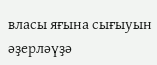власы яғына сығыуын әҙерләүҙә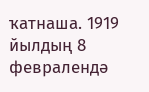ҡатнаша. 1919 йылдың 8 февралендә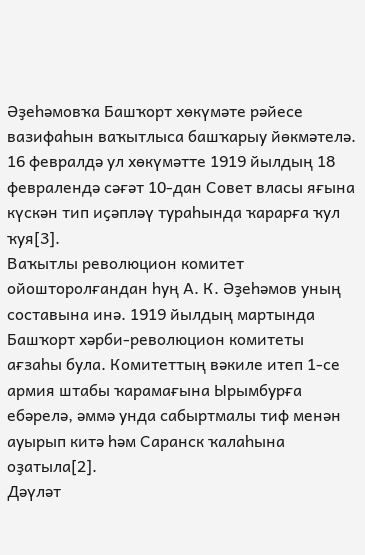Әҙеһәмовҡа Башҡорт хөкүмәте рәйесе вазифаһын ваҡытлыса башҡарыу йөкмәтелә. 16 февралдә ул хөкүмәтте 1919 йылдың 18 февралендә сәғәт 10-дан Совет власы яғына күскән тип иҫәпләү тураһында ҡарарға ҡул ҡуя[3].
Ваҡытлы революцион комитет ойошторолғандан һуң А. К. Әҙеһәмов уның составына инә. 1919 йылдың мартында Башҡорт хәрби-революцион комитеты ағзаһы була. Комитеттың вәкиле итеп 1-се армия штабы ҡарамағына Ырымбурға ебәрелә, әммә унда сабыртмалы тиф менән ауырып китә һәм Саранск ҡалаһына оҙатыла[2].
Дәүләт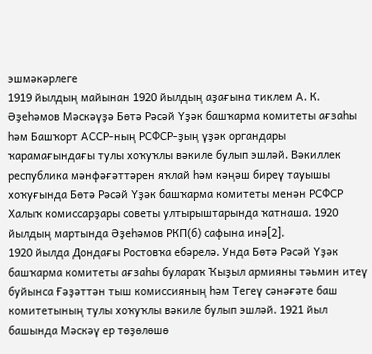эшмәкәрлеге
1919 йылдың майынан 1920 йылдың аҙағына тиклем А. К. Әҙеһәмов Мәскәүҙә Бөтә Рәсәй Үҙәк башҡарма комитеты ағзаһы һәм Башҡорт АССР-ның РСФСР-ҙың үҙәк органдары ҡарамағындағы тулы хоҡуҡлы вәкиле булып эшләй. Вәкиллек республика мәнфәғәттәрен яҡлай һәм кәңәш биреү тауышы хоҡуғында Бөтә Рәсәй Үҙәк башҡарма комитеты менән РСФСР Халыҡ комиссарҙары советы ултырыштарында ҡатнаша. 1920 йылдың мартында Әҙеһәмов РКП(б) сафына инә[2].
1920 йылда Дондағы Ростовҡа ебәрелә. Унда Бөтә Рәсәй Үҙәк башҡарма комитеты ағзаһы булараҡ Ҡыҙыл армияны тәьмин итеү буйынса Ғәҙәттән тыш комиссияның һәм Тегеү сәнәғәте баш комитетының тулы хоҡуҡлы вәкиле булып эшләй. 1921 йыл башында Мәскәү ер төҙөлөшө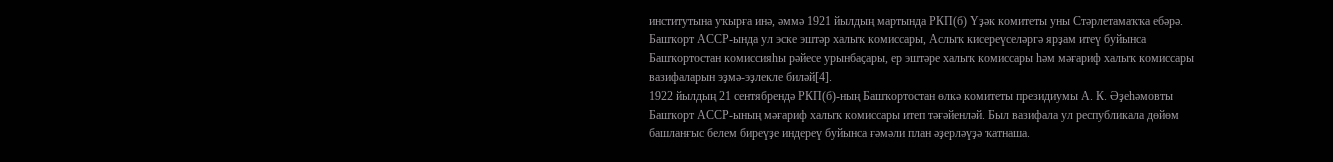институтына уҡырға инә, әммә 1921 йылдың мартында РКП(б) Үҙәк комитеты уны Стәрлетамаҡҡа ебәрә. Башҡорт АССР-ында ул эске эштәр халыҡ комиссары, Аслыҡ кисереүселәргә ярҙам итеү буйынса Башҡортостан комиссияһы рәйесе урынбаҫары, ер эштәре халыҡ комиссары һәм мәғариф халыҡ комиссары вазифаларын эҙмә-эҙлекле биләй[4].
1922 йылдың 21 сентябрендә РКП(б)-ның Башҡортостан өлкә комитеты президиумы А. К. Әҙеһәмовты Башҡорт АССР-ының мәғариф халыҡ комиссары итеп тәғәйенләй. Был вазифала ул республикала дөйөм башланғыс белем биреүҙе индереү буйынса ғәмәли план әҙерләүҙә ҡатнаша.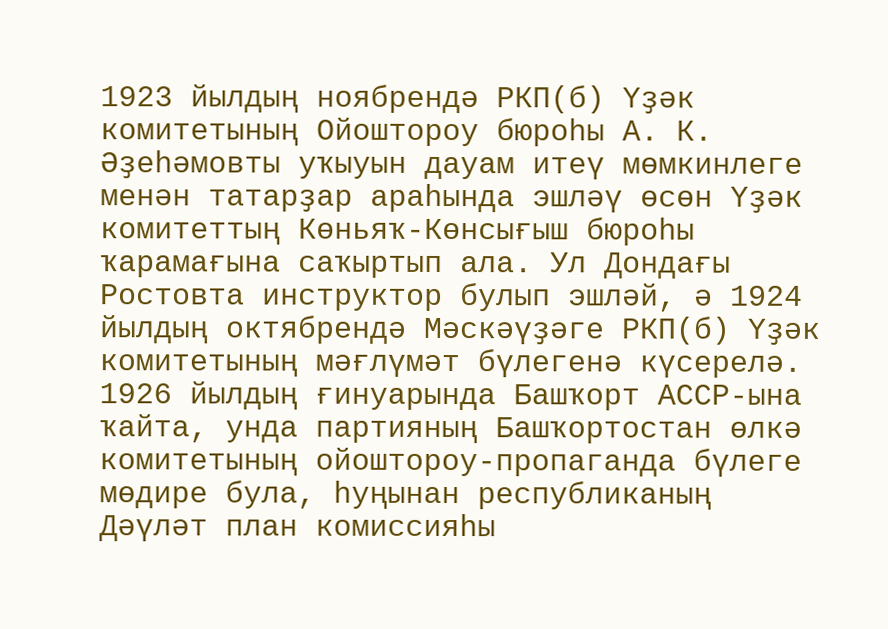1923 йылдың ноябрендә РКП(б) Үҙәк комитетының Ойоштороу бюроһы А. К. Әҙеһәмовты уҡыуын дауам итеү мөмкинлеге менән татарҙар араһында эшләү өсөн Үҙәк комитеттың Көньяҡ-Көнсығыш бюроһы ҡарамағына саҡыртып ала. Ул Дондағы Ростовта инструктор булып эшләй, ә 1924 йылдың октябрендә Мәскәүҙәге РКП(б) Үҙәк комитетының мәғлүмәт бүлегенә күсерелә. 1926 йылдың ғинуарында Башҡорт АССР-ына ҡайта, унда партияның Башҡортостан өлкә комитетының ойоштороу-пропаганда бүлеге мөдире була, һуңынан республиканың Дәүләт план комиссияһы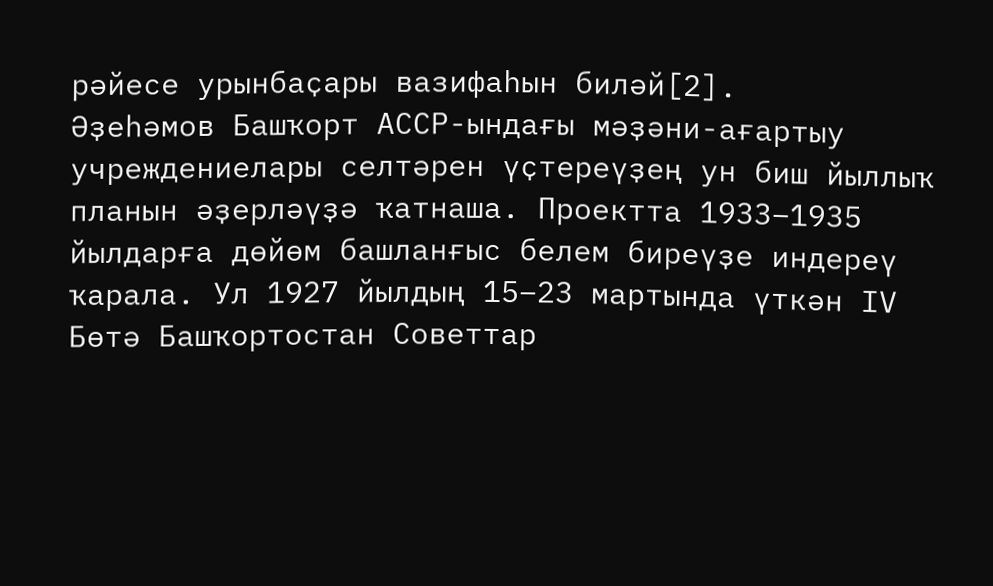рәйесе урынбаҫары вазифаһын биләй[2].
Әҙеһәмов Башҡорт АССР-ындағы мәҙәни-ағартыу учреждениелары селтәрен үҫтереүҙең ун биш йыллыҡ планын әҙерләүҙә ҡатнаша. Проектта 1933–1935 йылдарға дөйөм башланғыс белем биреүҙе индереү ҡарала. Ул 1927 йылдың 15–23 мартында үткән IV Бөтә Башҡортостан Советтар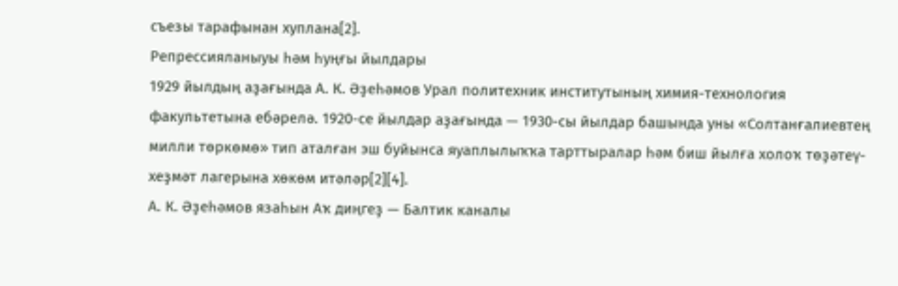съезы тарафынан хуплана[2].
Репрессияланыуы һәм һуңғы йылдары
1929 йылдың аҙағында А. К. Әҙеһәмов Урал политехник институтының химия-технология факультетына ебәрелә. 1920-се йылдар аҙағында — 1930-сы йылдар башында уны «Солтанғалиевтең милли төркөмө» тип аталған эш буйынса яуаплылыҡҡа тарттыралар һәм биш йылға холоҡ төҙәтеү-хеҙмәт лагерына хөкөм итәләр[2][4].
А. К. Әҙеһәмов язаһын Аҡ диңгеҙ — Балтик каналы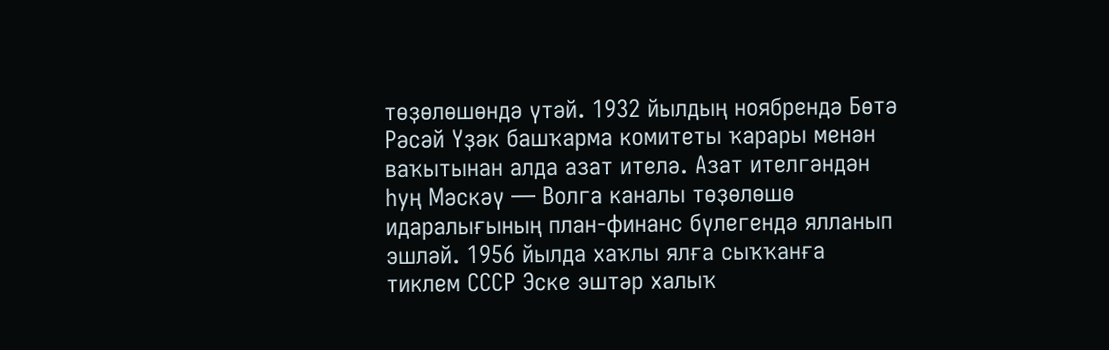төҙөлөшөндә үтәй. 1932 йылдың ноябрендә Бөтә Рәсәй Үҙәк башҡарма комитеты ҡарары менән ваҡытынан алда азат ителә. Азат ителгәндән һуң Мәскәү — Волга каналы төҙөлөшө идаралығының план-финанс бүлегендә ялланып эшләй. 1956 йылда хаҡлы ялға сыҡҡанға тиклем СССР Эске эштәр халыҡ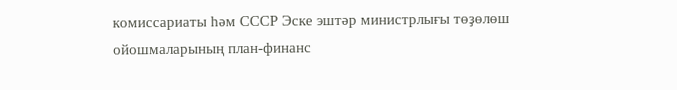комиссариаты һәм СССР Эске эштәр министрлығы төҙөлөш ойошмаларының план-финанс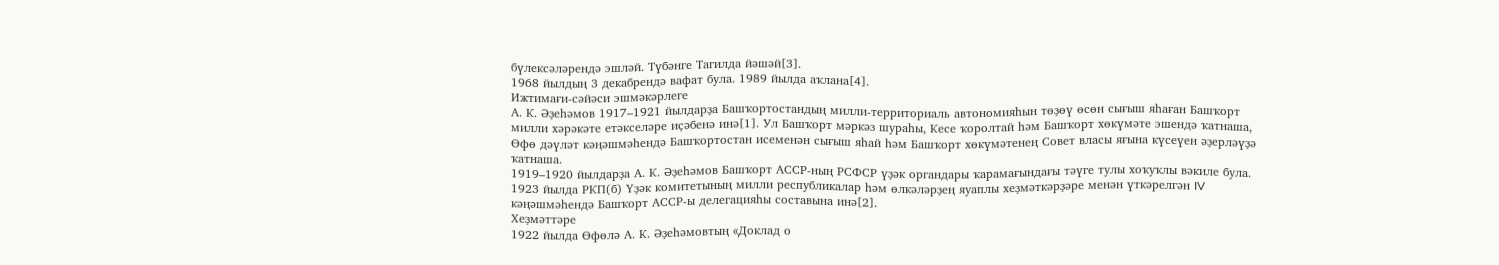бүлексәләрендә эшләй. Түбәнге Тагилда йәшәй[3].
1968 йылдың 3 декабрендә вафат була. 1989 йылда аҡлана[4].
Ижтимағи-сәйәси эшмәкәрлеге
А. К. Әҙеһәмов 1917–1921 йылдарҙа Башҡортостандың милли-территориаль автономияһын төҙөү өсөн сығыш яһаған Башҡорт милли хәрәкәте етәкселәре иҫәбенә инә[1]. Ул Башҡорт мәркәз шураһы, Кесе ҡоролтай һәм Башҡорт хөкүмәте эшендә ҡатнаша, Өфө дәүләт кәңәшмәһендә Башҡортостан исеменән сығыш яһай һәм Башҡорт хөкүмәтенең Совет власы яғына күсеүен әҙерләүҙә ҡатнаша.
1919–1920 йылдарҙа А. К. Әҙеһәмов Башҡорт АССР-ның РСФСР үҙәк органдары ҡарамағындағы тәүге тулы хоҡуҡлы вәкиле була. 1923 йылда РКП(б) Үҙәк комитетының милли республикалар һәм өлкәләрҙең яуаплы хеҙмәткәрҙәре менән үткәрелгән IV кәңәшмәһендә Башҡорт АССР-ы делегацияһы составына инә[2].
Хеҙмәттәре
1922 йылда Өфөлә А. К. Әҙеһәмовтың «Доклад о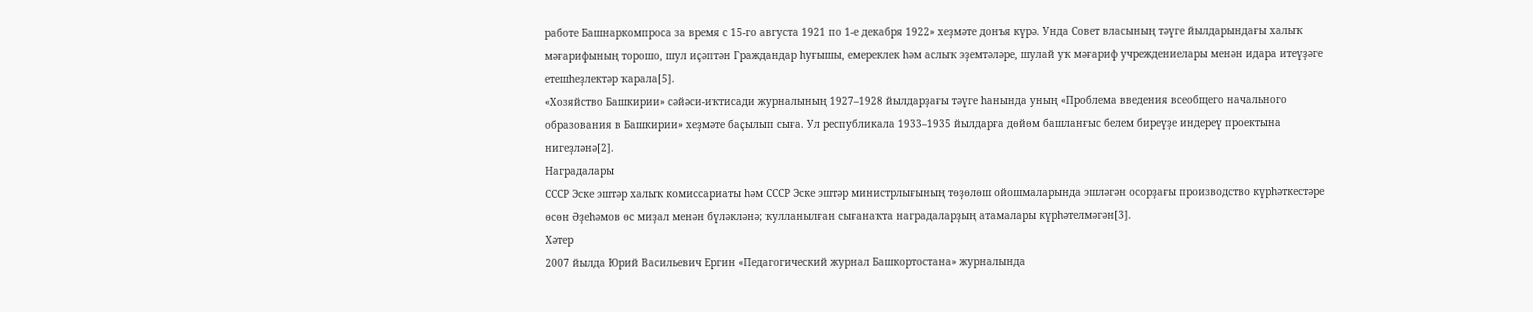работе Башнаркомпроса за время с 15-го августа 1921 по 1-е декабря 1922» хеҙмәте донъя күрә. Унда Совет власының тәүге йылдарындағы халыҡ мәғарифының торошо, шул иҫәптән Граждандар һуғышы, емереклек һәм аслыҡ эҙемтәләре, шулай уҡ мәғариф учреждениелары менән идара итеүҙәге етешһеҙлектәр ҡарала[5].
«Хозяйство Башкирии» сәйәси-иҡтисади журналының 1927–1928 йылдарҙағы тәүге һанында уның «Проблема введения всеобщего начального образования в Башкирии» хеҙмәте баҫылып сыға. Ул республикала 1933–1935 йылдарға дөйөм башланғыс белем биреүҙе индереү проектына нигеҙләнә[2].
Наградалары
СССР Эске эштәр халыҡ комиссариаты һәм СССР Эске эштәр министрлығының төҙөлөш ойошмаларында эшләгән осорҙағы производство күрһәткестәре өсөн Әҙеһәмов өс миҙал менән бүләкләнә; ҡулланылған сығанаҡта наградаларҙың атамалары күрһәтелмәгән[3].
Хәтер
2007 йылда Юрий Васильевич Ергин «Педагогический журнал Башкортостана» журналында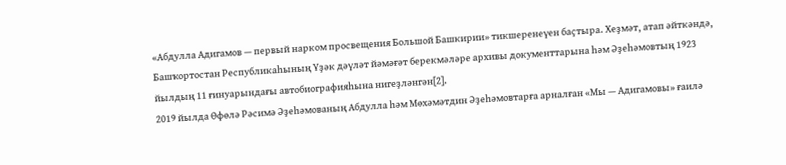«Абдулла Адигамов — первый нарком просвещения Большой Башкирии» тикшеренеүен баҫтыра. Хеҙмәт, атап әйткәндә, Башҡортостан Республикаһының Үҙәк дәүләт йәмәғәт берекмәләре архивы документтарына һәм Әҙеһәмовтың 1923 йылдың 11 ғинуарындағы автобиографияһына нигеҙләнгән[2].
2019 йылда Өфөлә Рәсимә Әҙеһәмованың Абдулла һәм Мөхәмәтдин Әҙеһәмовтарға арналған «Мы — Адигамовы» ғаилә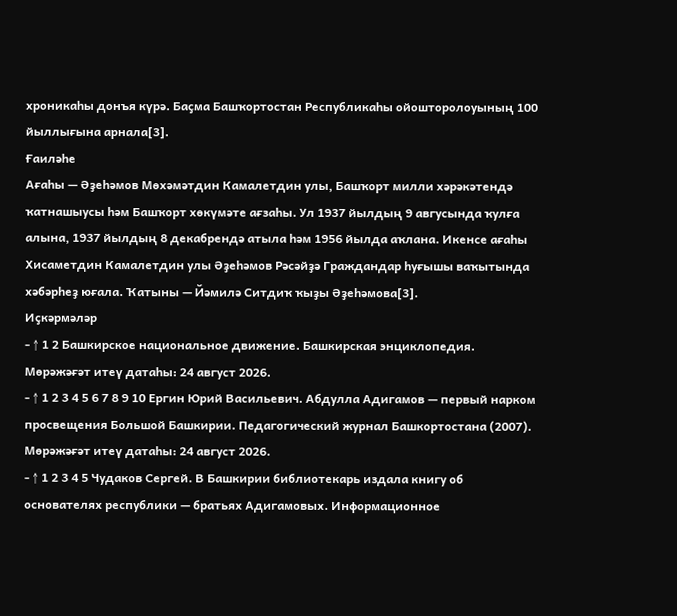хроникаһы донъя күрә. Баҫма Башҡортостан Республикаһы ойошторолоуының 100 йыллығына арнала[3].
Ғаиләһе
Ағаһы — Әҙеһәмов Мөхәмәтдин Камалетдин улы, Башҡорт милли хәрәкәтендә ҡатнашыусы һәм Башҡорт хөкүмәте ағзаһы. Ул 1937 йылдың 9 авгусында ҡулға алына, 1937 йылдың 8 декабрендә атыла һәм 1956 йылда аҡлана. Икенсе ағаһы Хисаметдин Камалетдин улы Әҙеһәмов Рәсәйҙә Граждандар һуғышы ваҡытында хәбәрһеҙ юғала. Ҡатыны — Йәмилә Ситдиҡ ҡыҙы Әҙеһәмова[3].
Иҫкәрмәләр
- ↑ 1 2 Башкирское национальное движение. Башкирская энциклопедия. Мөрәжәғәт итеү датаһы: 24 август 2026.
- ↑ 1 2 3 4 5 6 7 8 9 10 Ергин Юрий Васильевич. Абдулла Адигамов — первый нарком просвещения Большой Башкирии. Педагогический журнал Башкортостана (2007). Мөрәжәғәт итеү датаһы: 24 август 2026.
- ↑ 1 2 3 4 5 Чудаков Сергей. В Башкирии библиотекарь издала книгу об основателях республики — братьях Адигамовых. Информационное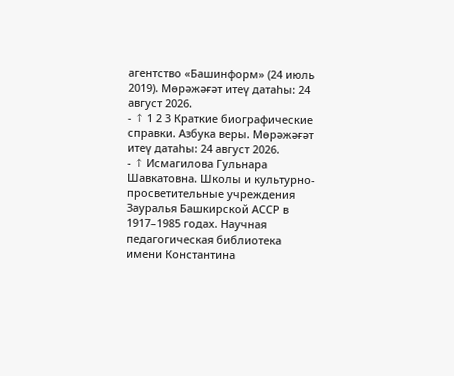агентство «Башинформ» (24 июль 2019). Мөрәжәғәт итеү датаһы: 24 август 2026.
- ↑ 1 2 3 Краткие биографические справки. Азбука веры. Мөрәжәғәт итеү датаһы: 24 август 2026.
- ↑ Исмагилова Гульнара Шавкатовна. Школы и культурно-просветительные учреждения Зауралья Башкирской АССР в 1917–1985 годах. Научная педагогическая библиотека имени Константина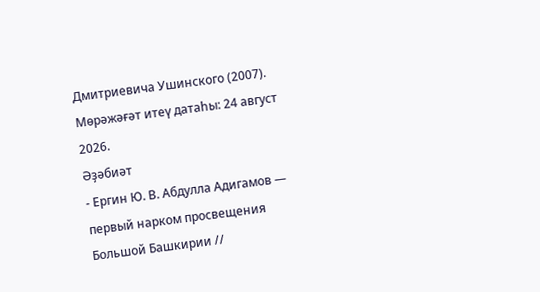Дмитриевича Ушинского (2007). Мөрәжәғәт итеү датаһы: 24 август 2026.
Әҙәбиәт
- Ергин Ю. В. Абдулла Адигамов — первый нарком просвещения Большой Башкирии //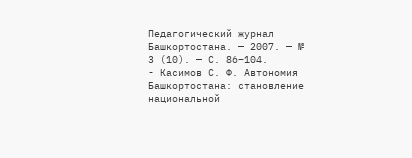Педагогический журнал Башкортостана. — 2007. — № 3 (10). — С. 86–104.
- Касимов С. Ф. Автономия Башкортостана: становление национальной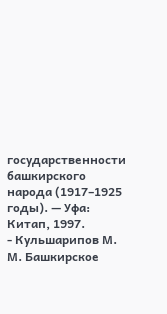государственности башкирского народа (1917–1925 годы). — Уфа: Китап, 1997.
- Кульшарипов М. М. Башкирское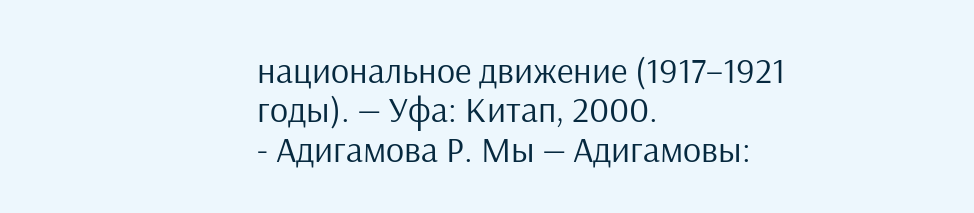национальное движение (1917–1921 годы). — Уфа: Китап, 2000.
- Адигамова Р. Мы — Адигамовы: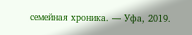семейная хроника. — Уфа, 2019.